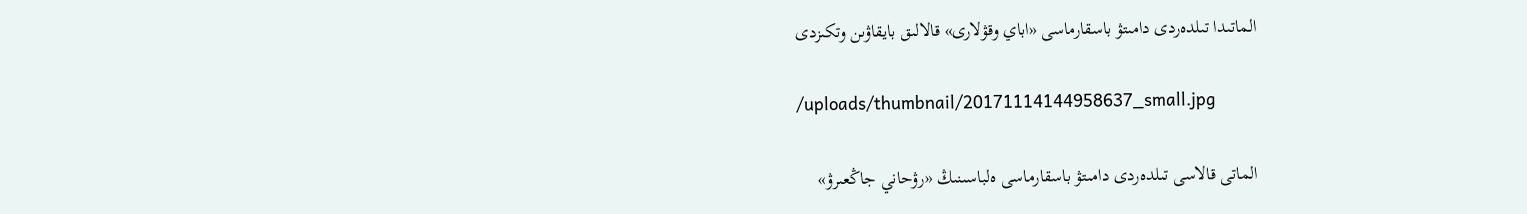الماتىدا تىلدەردى دامىتۋ باسقارماسى «اباي وقۋلارى» قالالىق بايقاۋىن وتكىزدى

/uploads/thumbnail/20171114144958637_small.jpg

الماتى قالاسى تىلدەردى دامىتۋ باسقارماسى ەلباسىنىڭ «رۋحاني جاڭعىرۋ»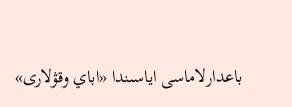باعدارلاماسى اياسىندا «اباي وقۋلارى»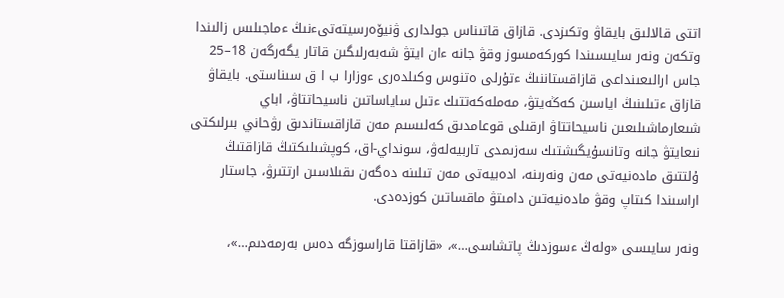اتتى قالالىق بايقاۋ وتكىزدى. قازاق قاتىناس جولدارى ۋنيۆەرسيتەتىءنىڭ ءماجىلىس زالىندا وتكەن ونەر سايىسىندا كوركەمسوز وقۋ جانە ءان ايتۋ شەبەرلىگىن قاتار يگەرگەن 18–25 جاس ارالىعىنداعى قازاقستاننىڭ ءتۇرلى ەتنوس وكىلدەرى ءوزارا ب ا ق سىناستى. بايقاۋ قازاق ءتىلىنىڭ اياسىن كەڭەيتۋ، مەملەكەتتىك ءتىل ساياساتىن ناسيحاتتاۋ، اباي شىعارماشىلىعىن ناسيحاتتاۋ ارقىلى قوعامدىق كەلىسىم مەن قازاقستاندىق رۋحاني بىرلىكتى نىعايتۋ جانە وتانسۇيگىشتىك سەزىمدى تاربيەلەۋ، سونداي-اق، كوپشىلىكتىڭ قازاقتىڭ ۇلتتىق مادەنيەتى مەن ونەرىنە، ادەبيەتى مەن تىلىنە دەگەن ىقىلاسىن ارتتىرۋ، جاستار اراسىندا كىتاپ وقۋ مادەنيەتىن دامىتۋ ماقساتىن كوزدەدى.

ونەر سايىسى «ولەڭ ءسوزدىڭ پاتشاسى…»، «قازاقتا قاراسوزگە دەس بەرمەدىم…»،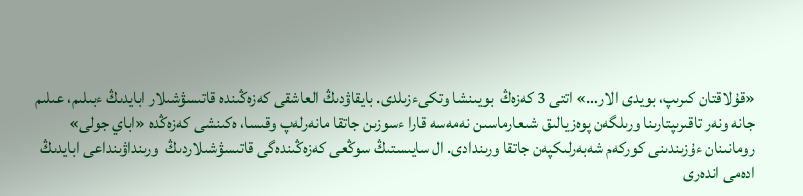«قۇلاقتان كىرىپ، بويدى الار…» اتتى 3 كەزەڭ  بويىنشا وتكىءزىلدى. بايقاۋدىڭ العاشقى كەزەڭىندە قاتىسۋشىلار ابايدىڭ ءبىلىم، عىلىم جانە ونەر تاقىرىپتارىنا ورىلگەن پوەزيالىق شىعارماسىن نەمەسە قارا ءسوزىن جاتقا مانەرلەپ وقىسا، ەكىنشى كەزەڭدە «اباي جولى» رومانىنان ءۇزىندىنى كوركەم شەبەرلىكپەن جاتقا ورىندادى. ال سايىستىڭ سوڭعى كەزەڭىندەگى قاتىسۋشىلاردىڭ  ورىنداۋىنداعى ابايدىڭ ادەمى اندەرى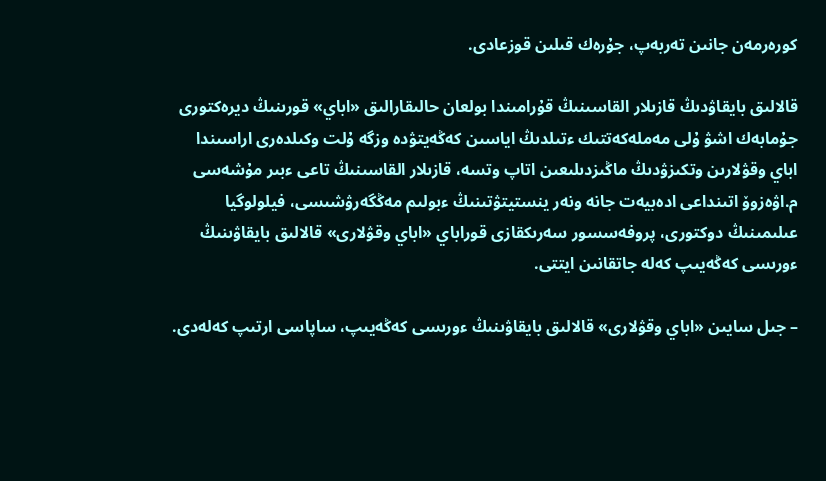كورەرمەن جانىن تەربەپ، جۇرەك قىلىن قوزعادى.

قالالىق بايقاۋدىڭ قازىلار القاسىنىڭ قۇرامىندا بولعان حالىقارالىق «اباي» قورىنىڭ ديرەكتورى جۇمابەك اشۋ ۇلى مەملەكەتتىك ءتىلدىڭ اياسىن كەڭەيتۋدە وزگە ۇلت وكىلدەرى اراسىندا اباي وقۋلارىن وتكىزۋدىڭ ماڭىزدىلىعىن اتاپ وتسە، قازىلار القاسىنىڭ تاعى ءبىر مۇشەسى م.اۋەزوۆ اتىنداعى ادەبيەت جانە ونەر ينستيتۋتىنىڭ ءبولىم مەڭگەرۋشىسى، فيلولوگيا عىلىمىنىڭ دوكتورى، پروفەسسور سەرىكقازى قوراباي «اباي وقۋلارى» قالالىق بايقاۋىنىڭ ءورىسى كەڭەيىپ كەلە جاتقانىن ايتتى.

– جىل سايىن «اباي وقۋلارى» قالالىق بايقاۋىنىڭ ءورىسى كەڭەيىپ، ساپاسى ارتىپ كەلەدى.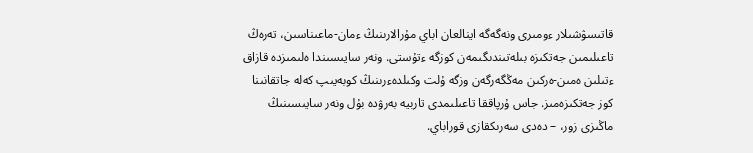قاتىسۋشىلار ءومىرى ونەگەگە اينالعان اباي مۇرالارىنىڭ ءمان-ماعىناسىن، تەرەڭ تاعىلىمىن جەتكىزە بىلەتىندىگىمەن كوزگە ءتۇستى. ونەر سايىسىندا ەلىمىزدە قازاق ءتىلىن ەمىن-ەركىن مەڭگەرگەن وزگە ۇلت وكىلدەءرىنىڭ كوبەيىپ كەلە جاتقانىنا كوز جەتكىزەمىز. جاس ۇرپاققا تاعىلىمدى تاربيە بەرۋدە بۇل ونەر سايىسىنىڭ ماڭىزى زور، – دەدى سەرىكقازى قوراباي.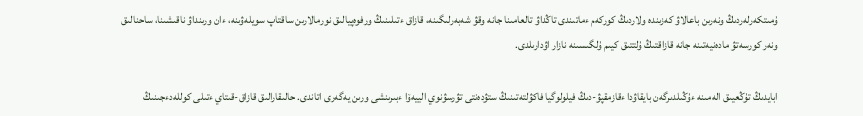ۇمىتكەرلەردىڭ ونەرىن باعالاۋ كەزىندە ولاردىڭ كوركەم ءماتىندى تاڭداۋ تالعامىنا جانە وقۋ شەبەرلىگىنە، قازاق ءتىلىنىڭ ورفوەپيالىق نورمالارىن ساقتاپ سويلەۋىنە، ءان ورىنداۋ ناقىشىنا، ساحنالىق ونەر كورسەتۋ مادەنيەتىنە جانە قازاقتىڭ ۇلتتىق كيىم ۇلگىسىنە نازار اۋدارىلدى.

ابايدىڭ تۇڭعيىق الەمىنە ءۇڭىلدىرگەن بايقاۋدا ءقازمقپۋ-دىڭ فيلولوگيا فاكۋلتەتىنىڭ ستۋدەنتى تۋرسۋنوي الييەۆا ءبىرىنشى ورىن يەگەرى اتاندى. حالىقارالىق قازاق-قىتاي ءتىلى كوللەدءجىنىڭ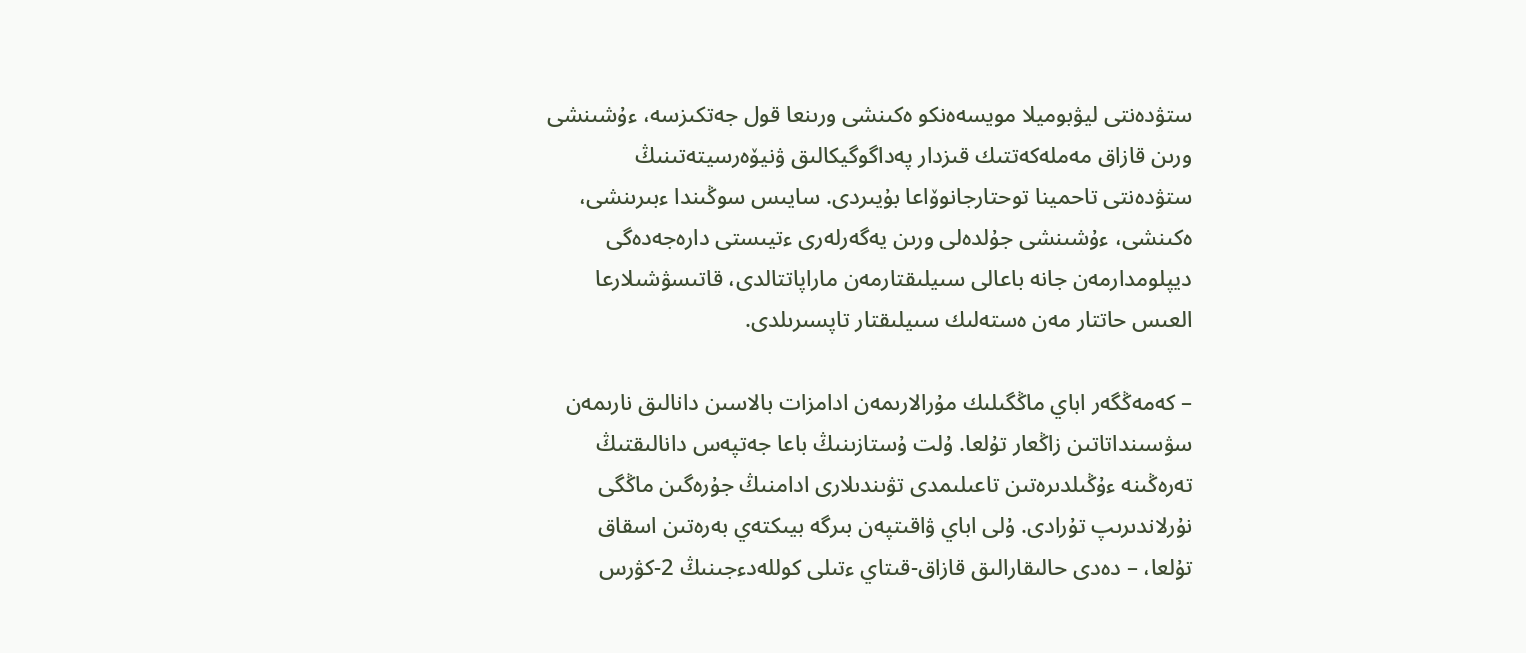ستۋدەنتى ليۋبوميلا مويسەەنكو ەكىنشى ورىنعا قول جەتكىزسە، ءۇشىنشى ورىن قازاق مەملەكەتتىك قىزدار پەداگوگيكالىق ۋنيۆەرسيتەتىنىڭ ستۋدەنتى تاحمينا توحتارجانوۆاعا بۇيىردى. سايىس سوڭىندا ءبىرىنشى، ەكىنشى، ءۇشىنشى جۇلدەلى ورىن يەگەرلەرى ءتيىستى دارەجەدەگى ديپلومدارمەن جانە باعالى سىيلىقتارمەن ماراپاتتالدى، قاتىسۋشىلارعا العىس حاتتار مەن ەستەلىك سىيلىقتار تاپسىرىلدى.

– كەمەڭگەر اباي ماڭگىلىك مۇرالارىمەن ادامزات بالاسىن دانالىق نارىمەن سۋسىنداتاتىن زاڭعار تۇلعا. ۇلت ۇستازىنىڭ باعا جەتپەس دانالىقتىڭ تەرەڭىنە ءۇڭىلدىرەتىن تاعىلىمدى تۋىندىلارى ادامنىڭ جۇرەگىن ماڭگى نۇرلاندىرىپ تۇرادى. ۇلى اباي ۋاقىتپەن بىرگە بيىكتەي بەرەتىن اسقاق تۇلعا، – دەدى حالىقارالىق قازاق-قىتاي ءتىلى كوللەدءجىنىڭ 2-كۋرس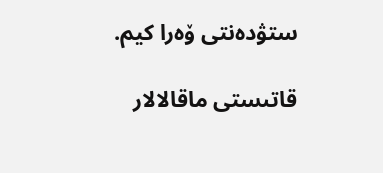ستۋدەنتى ۆەرا كيم.

قاتىستى ماقالالار